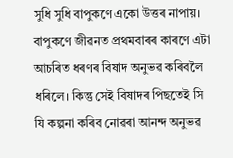সুধি সুধি বাপুকণে একো উত্তৰ নাপায়। বাপুকণে জীৱনত প্ৰথমবাৰৰ কাৰণে এটা আচৰিত ধৰণৰ বিষাদ অনুভৱ কৰিবলৈ ধৰিলে। কিন্তু সেই বিষাদৰ পিছতেই সি যি কল্পনা কৰিব নোৱৰা আনন্দ অনুভৱ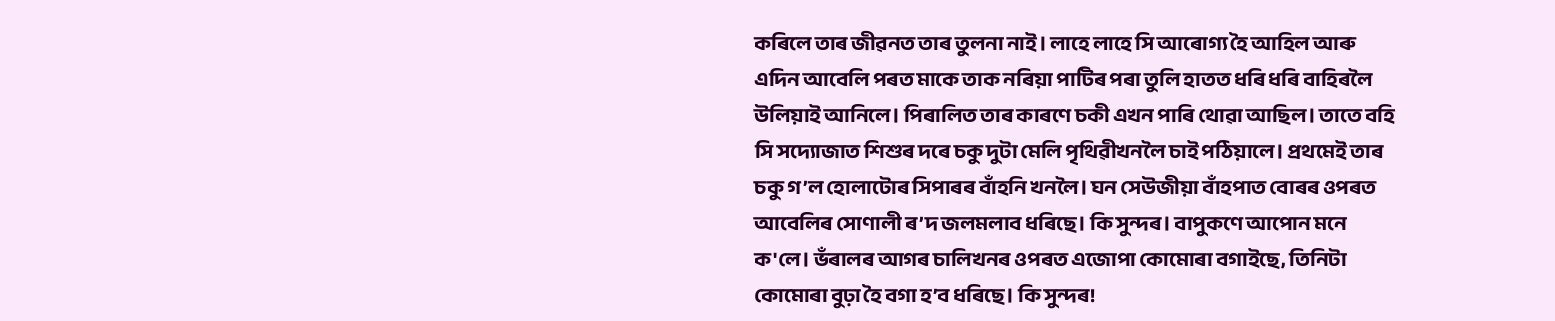কৰিলে তাৰ জীৱনত তাৰ তুলনা নাই। লাহে লাহে সি আৰোগ্য হৈ আহিল আৰু এদিন আবেলি পৰত মাকে তাক নৰিয়া পাটিৰ পৰা তুলি হাতত ধৰি ধৰি বাহিৰলৈ উলিয়াই আনিলে। পিৰালিত তাৰ কাৰণে চকী এখন পাৰি থোৱা আছিল। তাতে বহি সি সদ্যোজাত শিশুৰ দৰে চকু দুটা মেলি পৃথিৱীখনলৈ চাই পঠিয়ালে। প্ৰথমেই তাৰ চকু গ’ল হোলাটোৰ সিপাৰৰ বাঁহনি খনলৈ। ঘন সেউজীয়া বাঁহপাত বোৰৰ ওপৰত আবেলিৰ সোণালী ৰ’দ জলমলাব ধৰিছে। কি সুন্দৰ। বাপুকণে আপোন মনে ক'লে। ভঁৰালৰ আগৰ চালিখনৰ ওপৰত এজোপা কোমোৰা বগাইছে, তিনিটা কোমোৰা বুঢ়া হৈ বগা হ’ব ধৰিছে। কি সুন্দৰ!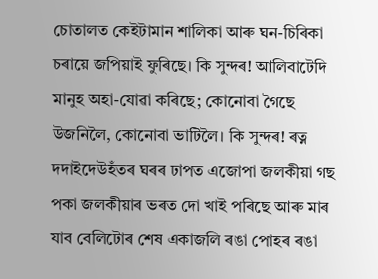চোতালত কেইটামান শালিকা আৰু ঘন-চিৰিকা চৰায়ে জপিয়াই ফুৰিছে। কি সুন্দৰ! আলিবাটেদি মানুহ অহা-যোৱা কৰিছে; কোনোবা গৈছে উজনিলৈ, কোনোবা ভাটিলৈ। কি সুন্দৰ! ৰত্ন দদাইদেউহঁতৰ ঘৰৰ ঢাপত এজোপা জলকীয়া গছ পকা জলকীয়াৰ ভৰত দো খাই পৰিছে আৰু মাৰ যাব বেলিটোৰ শেষ একাজলি ৰঙা পোহৰ ৰঙা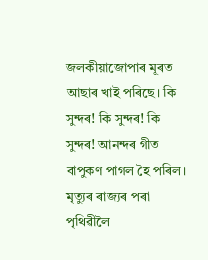জলকীয়াজোপাৰ মূৰত আছাৰ খাই পৰিছে। কি সুন্দৰ! কি সুন্দৰ! কি সুন্দৰ! আনন্দৰ গীত বাপুকণ পাগল হৈ পৰিল। মৃত্যুৰ ৰাজ্যৰ পৰা পৃথিৱীলৈ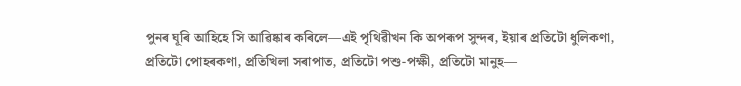পুনৰ ঘূৰি আহিহে সি আৱিষ্কাৰ কৰিলে—এই পৃথিৱীখন কি অপৰূপ সুন্দৰ, ইয়াৰ প্ৰতিটো ধুলিকণা, প্ৰতিটো পোহৰকণা, প্ৰতিখিলা সৰাপাত, প্ৰতিটো পশু-পক্ষী, প্ৰতিটো মানুহ—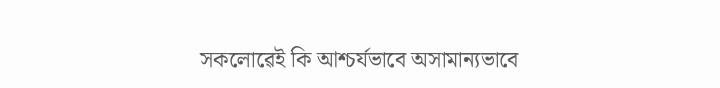সকলোৱেই কি আশ্চৰ্যভাবে অসামান্যভাবে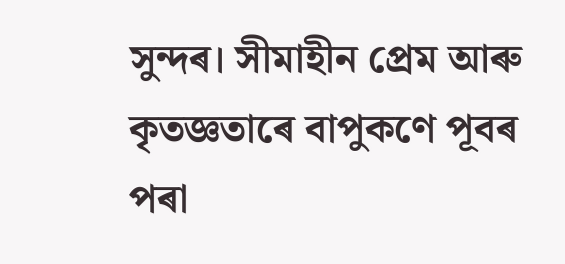সুন্দৰ। সীমাহীন প্ৰেম আৰু কৃতজ্ঞতাৰে বাপুকণে পূবৰ পৰা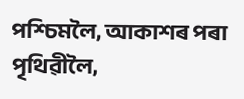পশ্চিমলৈ, আকাশৰ পৰা পৃথিৱীলৈ,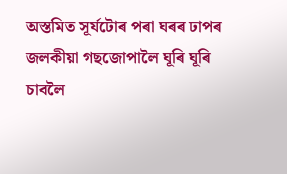অস্তমিত সূৰ্যটোৰ পৰা ঘৰৰ ঢাপৰ জলকীয়া গছজোপালৈ ঘূৰি ঘূৰি চাবলৈ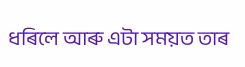ধৰিলে আৰু এটা সময়ত তাৰ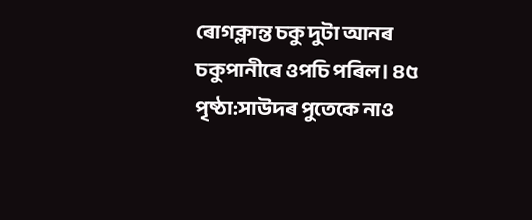ৰোগক্লান্ত চকু দুটা আনৰ চকুপানীৰে ওপচি পৰিল। ৪৫
পৃষ্ঠা:সাউদৰ পুতেকে নাও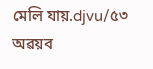মেলি যায়.djvu/৫৩
অৱয়ব